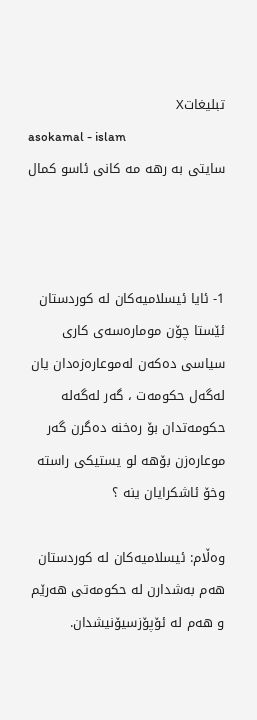تبليغاتX
asokamal - islam
سايتى به رهه مه كانى ئاسو كمال



1- ئایا ئیسلامیه‌کان له‌ کوردستان ئێستا چۆن موماره‌سه‌ى کارى سیاسى ده‌که‌ن له‌موعاره‌زه‌دان یان له‌گه‌ل‌ حکومه‌ت ، گه‌ر له‌گه‌له‌ حکومه‌تدان بۆ ره‌خنه‌ ده‌گرن گه‌ر موعاره‌زن بۆهه‌ لو یستیکى راسته‌ وخۆ ئاشکرایان ینه‌ ؟

وه‌ڵام: ئیسلامیه‌کان له‌ کوردستان هه‌م به‌شدارن له‌ حکومه‌تى هه‌رێم و هه‌م له‌ ئۆپۆزسیۆنیشدان.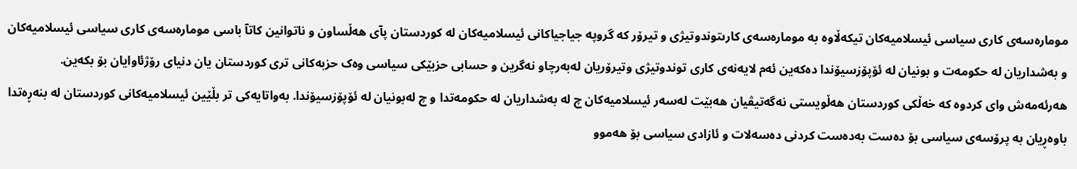موماره‌سه‌ى کارى سیاسى ئیسلامیه‌کان تیکه‌ڵاوه‌ به‌ موماره‌سه‌ى کارىتوندوتیژى و تیرۆر که‌ گروپه‌ جیاجیاکانى ئیسلامیه‌کان له‌ کوردستان پآى هه‌ڵساون و ناتوانین کاتآ باسى موماره‌سه‌ى کارى سیاسى ئیسلامیه‌کان و به‌شداریان له‌ حکومه‌ت و بونیان له‌ ئۆپۆزسیۆندا ده‌که‌ین ئه‌م لایه‌نه‌ى کارى توندوتیژی وتیرۆریان له‌به‌رچاو نه‌گرین و حسابى حزبێکى سیاسى وه‌ک حزبه‌کانى ترى کوردستان یان دنیاى رۆژئاوایان بۆ بکه‌ین. هه‌رئه‌مه‌ش واى کردوه‌ که‌ خه‌ڵکى کوردستان هه‌ڵویستى نه‌گه‌تیڤیان هه‌بێت له‌سه‌ر ئیسلامیه‌کان چ له‌ به‌شداریان له‌ حکومه‌تدا و چ له‌بونیان له‌ ئۆپۆزسیۆندا. به‌واتایه‌کى تر بڵێین ئیسلامیه‌کانى کوردستان له‌ بنه‌ڕه‌تدا باوه‌ڕیان به‌ پرۆسه‌ى سیاسى بۆ ده‌ست به‌ده‌ست کردنى ده‌سه‌لات و ئازادى سیاسى بۆ هه‌موو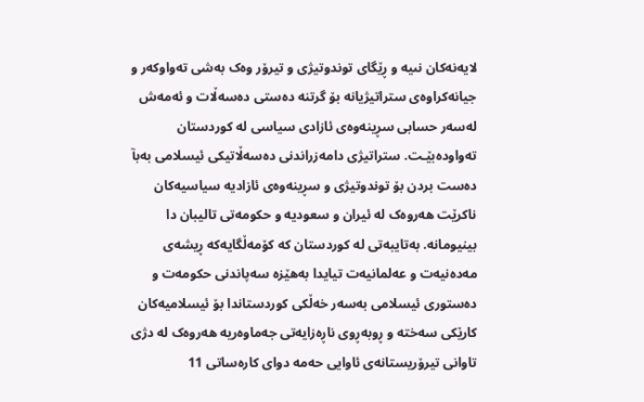لایه‌نه‌کان نىیه‌ و ڕێگاى توندوتیژى و تیرۆر وه‌ک به‌شى ته‌واوکه‌ر و جیانه‌کراوه‌ى ستراتیژیانه‌ بۆ گرتنه‌ ده‌ستى ده‌سه‌ڵات و ئه‌مه‌ش له‌سه‌ر حسابى سڕینه‌وه‌ى ئازادى سیاسى له‌ کوردستان ته‌واوده‌بێـت. ستراتیژى دامه‌زراندنى ده‌سه‌ڵاتیکى ئیسلامى به‌بآ ده‌ست بردن بۆ توندوتیژى و سڕینه‌وه‌ى ئازادیه‌ سیاسیه‌کان ناکرێت هه‌روه‌ک له‌ ئیران و سعودیه‌ و حکومه‌تى تالیبان دا بینیومانه‌. به‌تایبه‌تى له‌ کوردستان که‌ کۆمه‌ڵگایه‌که‌ ڕیشه‌ى مه‌ده‌نیه‌ت و عه‌لمانیه‌ت تیایدا به‌هێزه‌ سه‌پاندنى حکومه‌ت و ده‌ستورى ئیسلامى به‌سه‌ر خه‌ڵکى کوردستاندا بۆ ئیسلامیه‌کان کارێکى سه‌خته‌ و ڕوبه‌ڕوى ناڕه‌زایه‌تی جه‌ماوه‌ریه‌ هه‌روه‌ک له‌ دژى تاوانى تیرۆریستانه‌ى ئاوایى حه‌مه‌ دواى کاره‌ساتى 11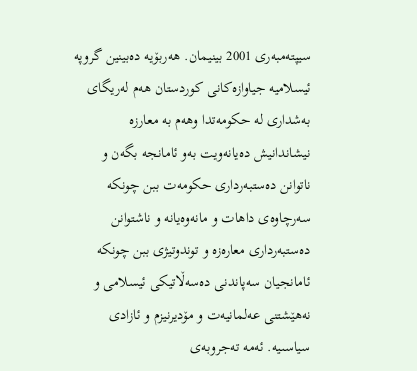سیپته‌مبه‌رى 2001 بینیمان. هه‌ربۆیه‌ ده‌بینین گروپه‌ ئیسلامیه‌ جیاوازه‌کانى کوردستان هه‌م له‌ریگاى به‌شدارى له‌ حکومه‌تدا وهه‌م به‌ معارزه‌ نیشاندانیش ده‌یانه‌ویت به‌و ئامانجه‌ بگه‌ن و ناتوانن ده‌ستبه‌ردارى حکومه‌ت ببن چونکه‌ سه‌رچاوه‌ى داهات و مانه‌وه‌یانه‌ و ناشتوانن ده‌ستبه‌ردارى معاره‌زه‌ و توندوتیژى ببن چونکه‌ ئامانجیان سه‌پاندنى ده‌سه‌ڵاتیکى ئیسلامى و نه‌هێشتنى عه‌لمانیه‌ت و مۆدیرنیزم و ئازادى سیاسىیه‌. ئه‌مه‌ ته‌جروبه‌ى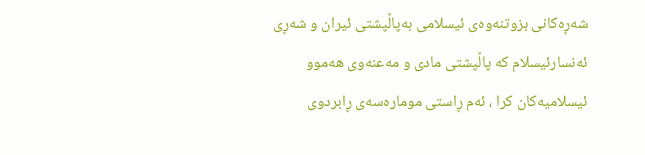شه‌ڕه‌کانى بزوتنه‌وه‌ى ئیسلامى به‌پاڵپشتى ئیران و شه‌ڕى ئه‌نسارئیسلام که‌ پاڵپشتى مادى و مه‌عنه‌وى هه‌موو ئیسلامیه‌کان کرا ، ئه‌م ڕاستى موماره‌سه‌ى ڕابردوى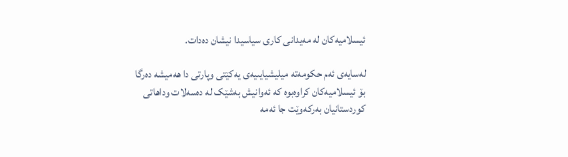ئیسلامیه‌کان له‌ مه‌یدانى کارى سیاسیدا نیشان ده‌دات.

له‌سایه‌ى ئه‌م حکومه‌ته‌ میلیشیایىیه‌ى یه‌کێتى وپارتى دا هه‌میشه‌ ده‌رگا بۆ ئیسلامیه‌کان کراوه‌بوه‌ که‌ ئه‌وانیش به‌شێک له‌ ده‌سه‌لات وداهاتى کوردستانیان به‌رکه‌وێت جا ئه‌مه‌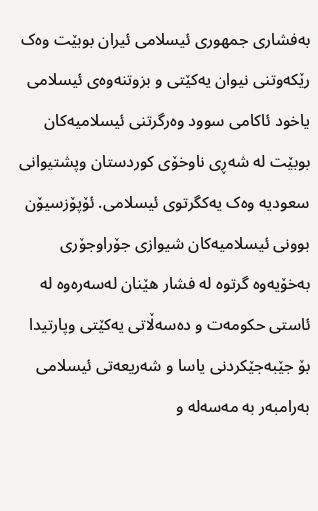به‌فشارى جمهورى ئیسلامى ئیران بوبێت وه‌ک رێکه‌وتنى نیوان یه‌کێتى و بزوتنه‌وه‌ى ئیسلامى یاخود ئاکامى سوود وه‌رگرتنى ئیسلامیه‌کان بوبێت له‌ شه‌ڕى ناوخۆى کوردستان وپشتیوانى سعودیه‌ وه‌ک یه‌کگرتوى ئیسلامى. ئۆپۆزسیۆن بوونى ئیسلامیه‌کان شیوازى جۆراوجۆرى به‌خۆیه‌وه‌ گرتوه‌ له‌ فشار هێنان له‌سه‌ره‌وه‌ له‌ ئاستى حکومه‌ت و ده‌سه‌ڵاتى یه‌کێتى وپارتیدا بۆ جێبه‌جێکردنى یاسا و شه‌ریعه‌تى ئیسلامى به‌رامبه‌ر به‌ مه‌سه‌له‌ و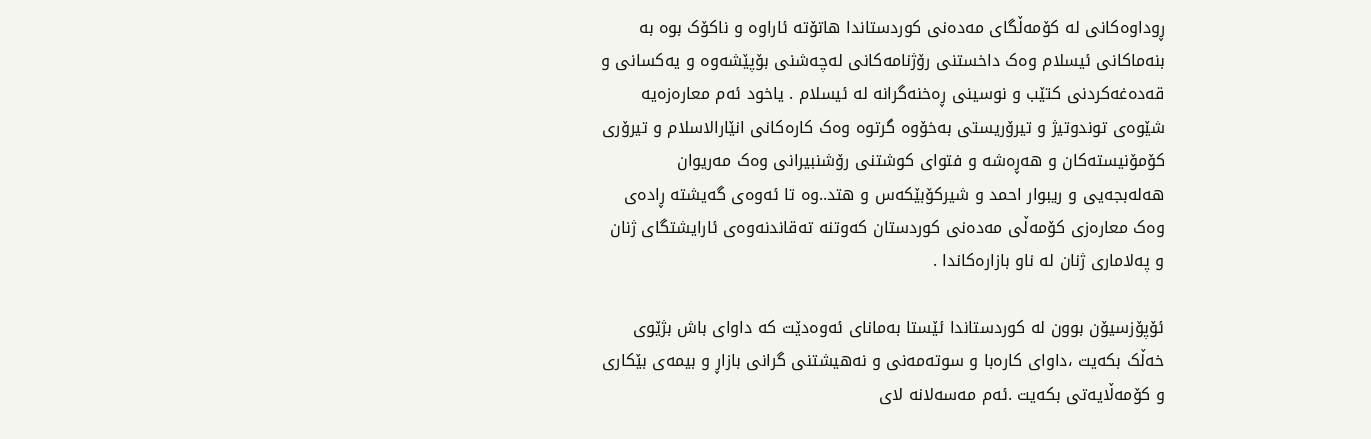ڕوداوه‌کانى له‌ کۆمه‌ڵگاى مه‌ده‌نى کوردستاندا هاتۆته‌ ئاراوه‌ و ناکۆک بوه‌ به‌ بنه‌ماکانى ئیسلام وه‌ک داخستنى رۆژنامه‌کانى له‌چه‌شنى بۆپێشه‌وه‌ و یه‌کسانى و قه‌ده‌غه‌کردنى کتێب و نوسینى ڕه‌خنه‌گرانه‌ له‌ ئیسلام . یاخود ئه‌م معاره‌زه‌یه‌ شێوه‌ى توندوتیژ و تیرۆریستى به‌خۆوه‌ گرتوه‌ وه‌ک کاره‌کانى انێارالاسلام و تیرۆرى کۆمۆنیسته‌کان و هه‌ڕه‌شه‌ و فتواى کوشتنى رۆشنبیرانى وه‌ک مه‌ریوان هه‌له‌بجه‌یى و ریبوار احمد و شیرکۆبێکه‌س و هتد..وه‌ تا ئه‌وه‌ى گه‌یشته‌ ڕاده‌ى وه‌ک معاره‌زى کۆمه‌ڵى مه‌ده‌نى کوردستان که‌وتنه‌ ته‌قاندنه‌وه‌ى ئارایشتگاى ژنان و په‌لامارى ژنان له‌ ناو بازاره‌کاندا .

ئۆپۆزسیۆن بوون له‌ کوردستاندا ئێستا به‌ماناى ئه‌وه‌دێت که‌ داواى باش بژێوى خه‌ڵک بکه‌یت ،داواى کاره‌با و سوته‌مه‌نى و نه‌هیشتنى گرانى بازاڕ و بیمه‌ى بێکارى و کۆمه‌ڵایه‌تى بکه‌یت .ئه‌م مه‌سه‌لانه‌ لاى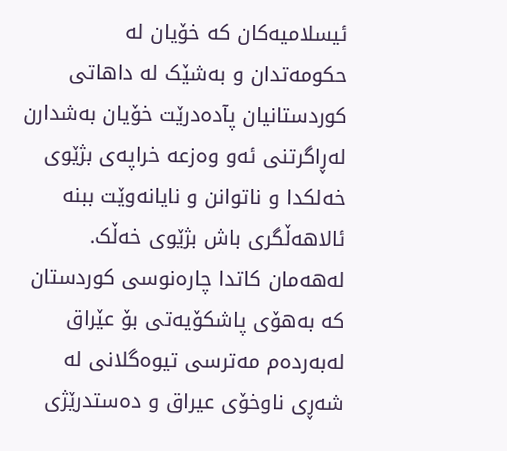ئیسلامیه‌کان که‌ خۆیان له‌ حکومه‌تدان و به‌شێک له‌ داهاتى کوردستانیان پآده‌درێت خۆیان به‌شدارن له‌ڕاگرتنى ئه‌و وه‌زعه‌ خراپه‌ى بژێوى خه‌لکدا و ناتوانن و نایانه‌وێت ببنه‌ ئالاهه‌ڵگرى باش بژێوى خه‌ڵک. له‌هه‌مان کاتدا چاره‌نوسى کوردستان که‌ به‌هۆى پاشکۆیه‌تى بۆ عێراق له‌به‌رده‌م مه‌ترسى تیوه‌گلانى له‌ شه‌ڕى ناوخۆى عیراق و ده‌ستدرێژى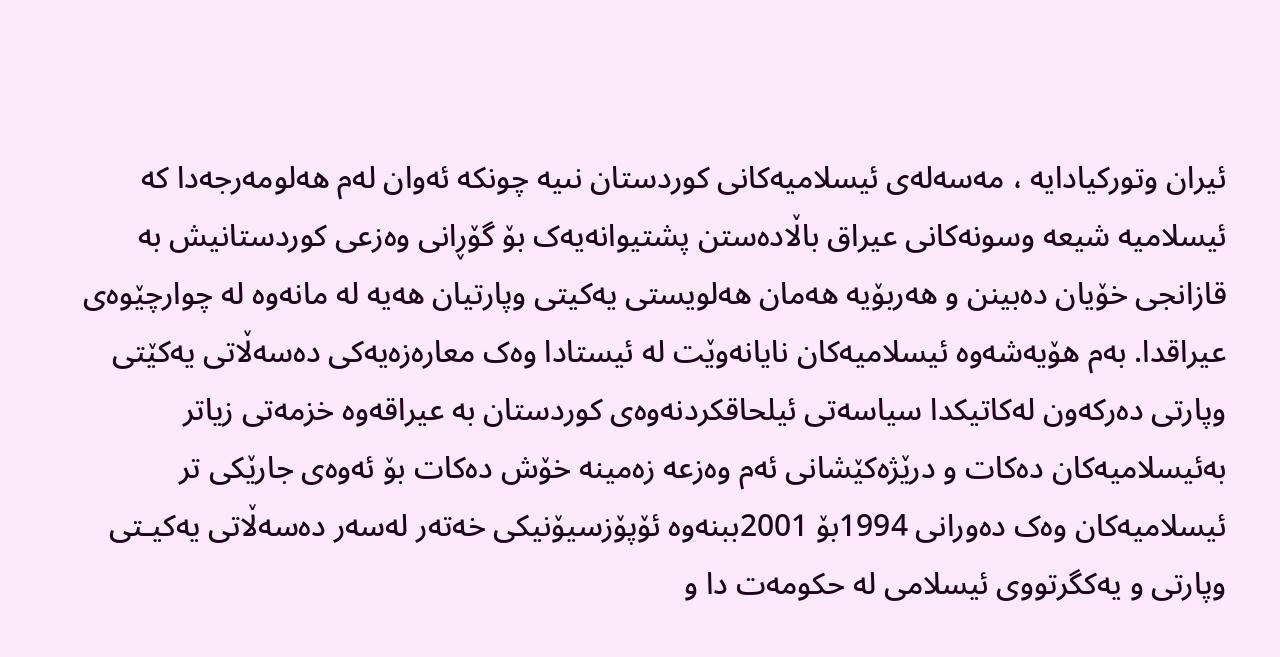ئیران وتورکیادایه‌ ، مه‌سه‌له‌ى ئیسلامیه‌کانى کوردستان نىیه‌ چونکه‌ ئه‌وان له‌م هه‌لومه‌رجه‌دا که‌ ئیسلامیه‌ شیعه‌ وسونه‌کانى عیراق باڵاده‌ستن پشتیوانه‌یه‌ک بۆ گۆڕانى وه‌زعى کوردستانیش به‌ قازانجى خۆیان ده‌بینن و هه‌ربۆیه‌ هه‌مان هه‌لویستى یه‌کیتى وپارتیان هه‌یه‌ له‌ مانه‌وه‌ له‌ چوارچێوه‌ى عیراقدا. به‌م هۆیه‌شه‌وه‌ ئیسلامیه‌کان نایانه‌وێت له‌ ئیستادا وه‌ک معاره‌زه‌یه‌کى ده‌سه‌ڵاتى یه‌کێتى وپارتى ده‌رکه‌ون له‌کاتیکدا سیاسه‌تى ئیلحاقکردنه‌وه‌ى کوردستان به‌ عیراقه‌وه‌ خزمه‌تى زیاتر به‌ئیسلامیه‌کان ده‌کات و درێژه‌کێشانى ئه‌م وه‌زعه‌ زه‌مینه‌ خۆش ده‌کات بۆ ئه‌وه‌ى جارێکى تر ئیسلامیه‌کان وه‌ک ده‌ورانى 1994بۆ 2001ببنه‌وه‌ ئۆپۆزسیۆنیکى خه‌ته‌ر له‌سه‌ر ده‌سه‌ڵاتى یه‌کیـتى وپارتى و یه‌کگرتووى ئیسلامى له‌ حکومه‌ت دا و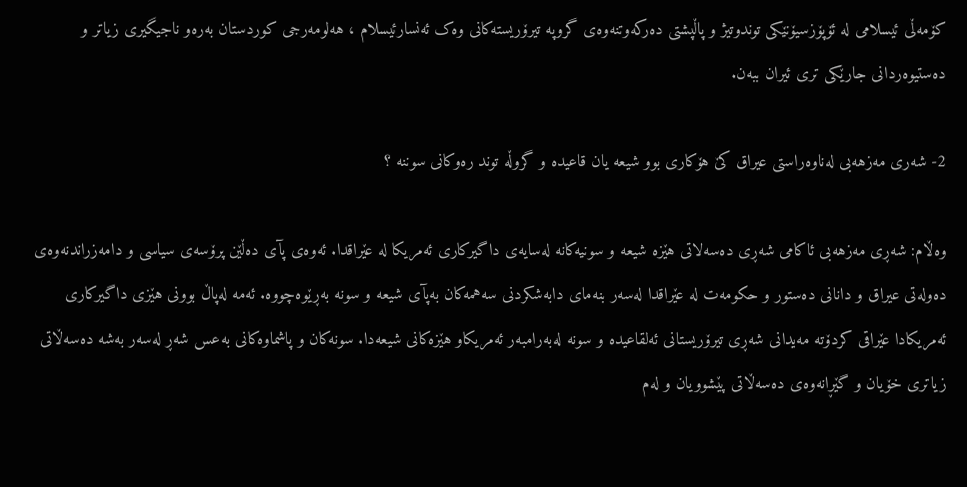کۆمه‌ڵى ئیسلامى له‌ ئۆپۆزسیۆنێکى توندوتیژ و پاڵپشتى ده‌رکه‌وتنه‌وه‌ى گروپه‌ تیرۆریسته‌کانى وه‌ک ئه‌نسارئیسلام ، هه‌لومه‌رجى کوردستان به‌ره‌و ناجیگیرى زیاتر و ده‌ستیوه‌ردانى جارێکى ترى ئیران ببه‌ن.

2- شه‌رى مه‌زهه‌بى له‌ناوه‌راستى عیراق کێ هۆکارى بوو شیعه‌ یان قاعیده‌ و گروڵه‌ توند ره‌وکانى سوننه‌ ؟

وه‌ڵام: شه‌ڕى مه‌زهه‌بى ئاکامى شه‌ڕى ده‌سه‌لاتى هێزه‌ شیعه‌ و سونیه‌کانه‌ له‌سایه‌ى داگیرکارى ئه‌مریکا له‌ عێراقدا. ئه‌وه‌ى پآى ده‌ڵێن پرۆسه‌ى سیاسى و دامه‌زراندنه‌وه‌ى ده‌وله‌تى عیراق و دانانى ده‌ستور و حکومه‌ت له‌ عێراقدا له‌سه‌ر بنه‌ماى دابه‌شکردنى سه‌همه‌کان به‌پآى شیعه‌ و سونه‌ به‌ڕێوه‌چووه‌. ئه‌مه‌ له‌پاڵ بوونى هێزى داگیرکارى ئه‌مریکادا عێراقى کردۆته‌ مه‌یدانى شه‌ڕى تیرۆریستانى ئه‌لقاعیده‌ و سونه‌ له‌به‌رامبه‌ر ئه‌مریکاو هێزه‌کانى شیعه‌دا. سونه‌کان و پاشماوه‌کانى به‌عس شه‌ڕ له‌سه‌ر به‌شه‌ ده‌سه‌ڵاتى زیاترى خۆیان و گێڕانه‌وه‌ى ده‌سه‌ڵاتى پێشوویان و له‌م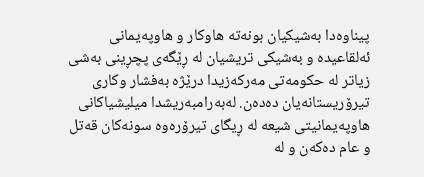پیناوه‌دا به‌شیکیان بونه‌ته‌ هاوکار و هاوپه‌یمانى ئه‌لقاعیده‌ و به‌شیکى تریشیان له‌ ڕێگه‌ى پچڕینى به‌شى زیاتر له‌ حکومه‌تى مه‌رکه‌زیدا درێژه‌ به‌فشار وکارى تیرۆریستانه‌یان ده‌ده‌ن. له‌به‌رامبه‌ریشدا میلیشیاکانى هاوپه‌یمانیتى شیعه‌ له‌ ڕیگاى تیرۆره‌وه‌ سونه‌کان قه‌تل و عام ده‌که‌ن و له‌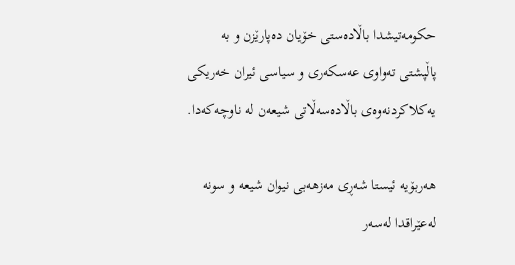حکومه‌تیشدا باڵاده‌ستى خۆیان ده‌پارێزن و به‌ پاڵپشتى ته‌واوى عه‌سکه‌رى و سیاسى ئیران خه‌ریکى یه‌کلاکردنه‌وه‌ى باڵاده‌سه‌ڵاتى شیعه‌ن له‌ ناوچه‌که‌دا.

هه‌ربۆیه‌ ئیستا شه‌ڕى مه‌زهه‌بى نیوان شیعه‌ و سونه‌ له‌عێراقدا له‌سه‌ر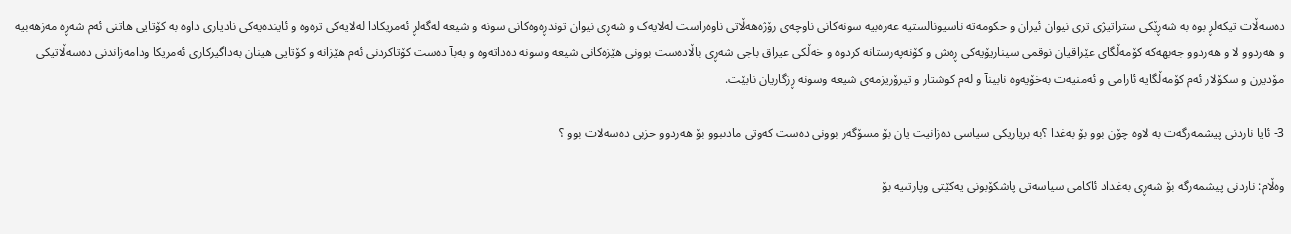ده‌سه‌ڵات تیکه‌لڕ بوه‌ به‌ شه‌ڕێکى ستراتیژى ترى نیوان ئیران و حکومه‌ته‌ ناسیونالستیه‌ عه‌ره‌بیه‌ سونه‌کانى ناوچه‌ى رۆژه‌هه‌ڵاتى ناوه‌راست له‌لایه‌ک و شه‌ڕى نیوان توندڕه‌وه‌کانى سونه‌ و شیعه‌ له‌گه‌لڕ ئه‌مریکادا له‌لایه‌کى تره‌وه‌ و ئاینده‌یه‌کى نادیارى داوه‌ به‌ کۆتایى هاتنى ئه‌م شه‌ڕه‌ مه‌زهه‌بیه‌ و هه‌ردوو لا و هه‌ردوو جه‌بهه‌که‌ کۆمه‌ڵگاى عێراقیان نوقمى سیناریۆیه‌کى ڕه‌ش و کۆنه‌په‌رستانه‌ کردوه‌ و خه‌ڵکى عیراق باجى شه‌ڕى باڵاده‌ست بوونى هێزه‌کانى شیعه‌ وسونه‌ ده‌داته‌وه‌ و به‌بآ ده‌ست کۆتاکردنى ئه‌م هێزانه‌ و کۆتایى هینان به‌داگیرکارى ئه‌مریکا ودامه‌زاندنى ده‌سه‌ڵاتیکى مۆدیرن و سکۆلار ئه‌م کۆمه‌ڵگایه‌ ئارامى و ئه‌منیه‌ت به‌خۆیه‌وه‌ نابینآ و له‌م کوشتار و تیرۆریزمه‌ى شیعه‌ وسونه‌ ڕزگاریان نابێت.

3- ئایا ناردنى پیشمه‌رگه‌ت به‌ لاوه‌ چۆن بوو بۆ به‌غدا ؟به‌ بریاریکى سیاسى ده‌زانیت یان بۆ مسۆگه‌ر بوونى ده‌ست که‌وتى مادىبوو بۆ هه‌ردوو حزبى ده‌سه‌لات بوو ؟

وه‌ڵام: ناردنى پیشمه‌رگه‌ بۆ شه‌ڕى به‌غداد ئاکامى سیاسه‌تى پاشکۆبونى یه‌کێتى وپارتىیه‌ بۆ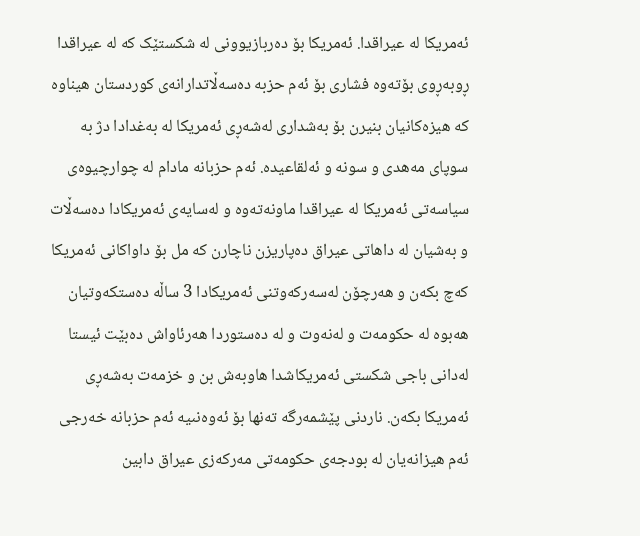ئه‌مریکا له‌ عیراقدا. ئه‌مریکا بۆ ده‌ربازیوونى له‌ شکستێک که‌ له‌ عیراقدا ڕوبه‌ڕوى بۆته‌وه‌ فشارى بۆ ئه‌م حزبه‌ ده‌سه‌ڵاتدارانه‌ى کوردستان هیناوه‌ که‌ هیزه‌کانیان بنیرن بۆ به‌شدارى له‌شه‌ڕى ئه‌مریکا له‌ به‌غدادا دژ به‌ سوپاى مه‌هدى و سونه‌ و ئه‌لقاعیده‌. ئه‌م حزبانه‌ مادام له‌ چوارچیوه‌ى سیاسه‌تى ئه‌مریکا له‌ عیراقدا ماونه‌ته‌وه‌ و له‌سایه‌ى ئه‌مریکادا ده‌سه‌ڵات و به‌شیان له‌ داهاتى عیراق ده‌پاریزن ناچارن که‌ مل بۆ داواکانى ئه‌مریکا که‌چ بکه‌ن و هه‌رچۆن له‌سه‌رکه‌وتنى ئه‌مریکادا 3 ساڵه‌ ده‌ستکه‌وتیان هه‌بوه‌ له‌ حکومه‌ت و له‌نه‌وت و له‌ ده‌ستوردا هه‌رئاواش ده‌بێت ئیستا له‌دانى باجى شکستى ئه‌مریکاشدا هاوبه‌ش بن و خزمه‌ت به‌شه‌ڕى ئه‌مریکا بکه‌ن. ناردنى پێشمه‌رگه‌ ته‌نها بۆ ئه‌وه‌نىیه‌ ئه‌م حزبانه‌ خه‌رجى ئه‌م هیزانه‌یان له‌ بودجه‌ى حکومه‌تى مه‌رکه‌زى عیراق دابین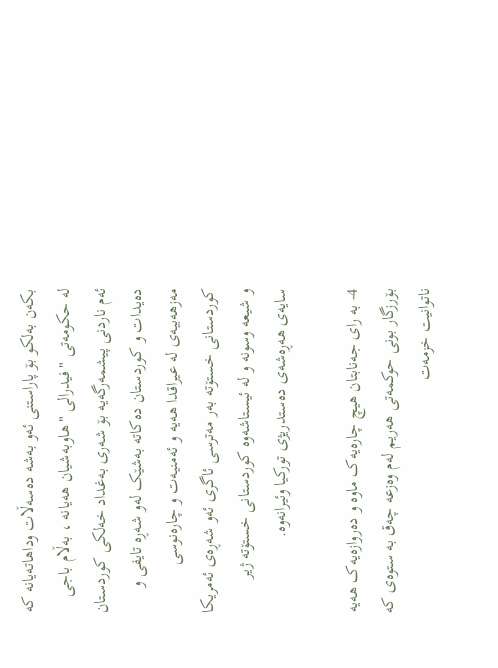بکه‌ن به‌لکو بۆ پاراستنى ئه‌و به‌شه‌ ده‌سه‌ڵات وداهاته‌یانه‌ که‌ له‌ حکومه‌تى "فیدرالى "هاوبه‌شیان هه‌یانه‌ ، به‌ڵام باجى ئه‌م ناردنى پیشمه‌رگه‌یه‌ بۆ شه‌رى به‌غداد خه‌لکى کوردستان ده‌یدات و کوردستان ده‌کاته‌ به‌شێک له‌و شه‌ڕه‌ تایفى و مه‌زهه‌بیه‌ى له‌ عیراقدا هه‌یه‌ و ئه‌منیه‌ت و چاره‌نوسى کوردستانى خستۆته‌ به‌ر مه‌ترسى ئاگرى ئه‌و شه‌ڕه‌ى ئه‌مریکا و شیعه‌ وسونه‌ و له‌ ئیستاشه‌وه‌ کوردستانى خستۆته‌ ژیر سایه‌ى هه‌ڕه‌شه‌ى ده‌ستدریژى تورکیا وئیرانه‌وه‌.

4- به‌ راى جه‌نابتان هیچ چاره‌یه‌ک ماوه‌ و ده‌روازه‌یه‌ک هه‌یه‌ بۆرزگار بونى حوکمه‌تى هه‌ریم له‌م وه‌زعه‌ چه‌ق به‌ ستوه‌ى که‌ ناتوانیت خزمه‌ت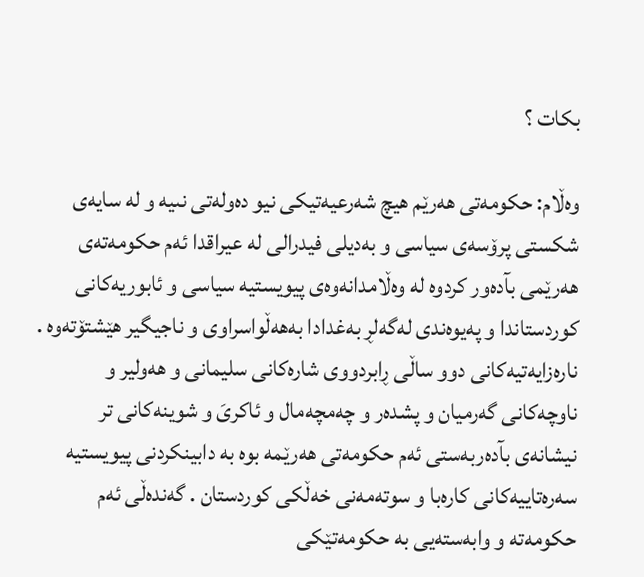بکات ؟

وه‌ڵام: حکومه‌تى هه‌رێم هیچ شه‌رعیه‌تیکى نیو ده‌وله‌تى نىیه‌ و له‌ سایه‌ى شکستى پرۆسه‌ى سیاسى و به‌دیلى فیدرالى له‌ عیراقدا ئه‌م حکومه‌ته‌ى هه‌رێمى بآده‌ور کردوه‌ له‌ وه‌ڵامدانه‌وه‌ى پیویستیه‌ سیاسى و ئابوریه‌کانى کوردستاندا و په‌یوه‌ندى له‌گه‌لڕ به‌غدادا به‌هه‌ڵواسراوى و ناجیگیر هێشتۆته‌وه‌ . ناره‌زایه‌تیه‌کانى دوو ساڵى ڕابردووى شاره‌کانى سلیمانى و هه‌ولیر و ناوچه‌کانى گه‌رمیان و پشده‌ر و چه‌مچه‌مال و ئاکرىَ و شوینه‌کانى تر نیشانه‌ى بآده‌ربه‌ستى ئه‌م حکومه‌تى هه‌رێمه‌ بوه‌ به‌ دابینکردنى پیویستیه‌ سه‌ره‌تاییه‌کانى کاره‌با و سوته‌مه‌نى خه‌ڵکى کوردستان . گه‌نده‌ڵى ئه‌م حکومه‌ته‌ و وابه‌سته‌یى به‌ حکومه‌تێکى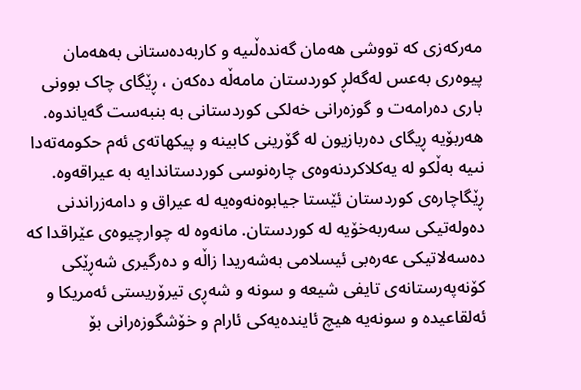مه‌رکه‌زى که‌ تووشى هه‌مان گه‌نده‌ڵىیه‌ و کاربه‌ده‌ستانى به‌هه‌مان پیوه‌رى به‌عس له‌گه‌لڕ کوردستان مامه‌ڵه‌ ده‌که‌ن ، ڕێگاى چاک بوونى بارى ده‌رامه‌ت و گوزه‌رانى خه‌لکى کوردستانى به‌ بنبه‌ست گه‌یاندوه‌. هه‌ربۆیه‌ ڕیگاى ده‌ربازیون له‌ گۆرینى کابینه‌ و پیکهاته‌ى ئه‌م حکومه‌ته‌دا نىیه‌ به‌ڵکو له‌ یه‌کلاکردنه‌وه‌ى چاره‌نوسى کوردستاندایه‌ به‌ عیراقه‌وه‌. ڕێگاچاره‌ى کوردستان ئێستا جیابوه‌نه‌وه‌یه‌ له‌ عیراق و دامه‌زراندنى ده‌وله‌تیکى سه‌ربه‌خۆیه‌ له‌ کوردستان. مانه‌وه‌ له‌ چوارچیوه‌ى عێراقدا که‌ ده‌سه‌لاتیکى عه‌ره‌بى ئیسلامى به‌شه‌ریدا زاڵه‌ و ده‌رگیرى شه‌ڕێکى کۆنه‌په‌رستانه‌ى تایفى شیعه‌ و سونه‌ و شه‌ڕى تیرۆریستى ئه‌مریکا و ئه‌لقاعیده‌ و سونه‌یه‌ هیچ ئاینده‌یه‌کى ئارام و خۆشگوزه‌رانى بۆ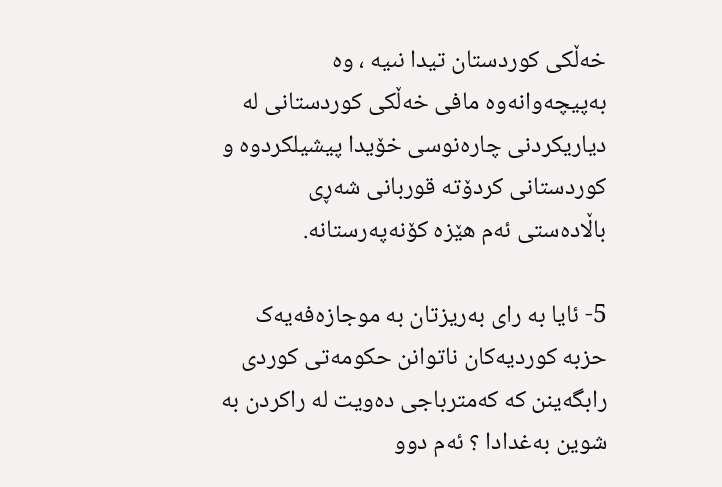خه‌ڵکى کوردستان تیدا نىیه‌ ، وه‌ به‌پیچه‌وانه‌وه‌ مافى خه‌ڵکى کوردستانى له‌ دیاریکردنى چاره‌نوسى خۆیدا پیشیلکردوه‌ و کوردستانى کردۆته‌ قوربانى شه‌ڕى باڵاده‌ستى ئه‌م هێزه‌ کۆنه‌په‌رستانه‌.

5- ئایا به‌ راى به‌ریزتان به‌ موجازه‌فه‌یه‌ک حزبه‌ کوردیه‌کان ناتوانن حکومه‌تى کوردى رابگه‌ینن که‌ که‌مترباجى ده‌ویت له‌ راکردن به‌ شوین به‌غدادا ؟ ئه‌م دوو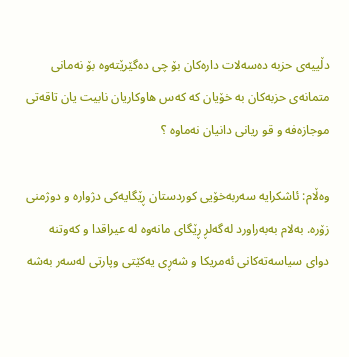دڵییه‌ى حزبه‌ ده‌سه‌لات داره‌کان بۆ چى ده‌گێرێته‌وه‌ بۆ نه‌مانى متمانه‌ى حزبه‌کان به‌ خۆیان که‌ که‌س هاوکاریان نابیت یان تاقه‌تى موجازه‌فه‌ و قو ریانى دانیان نه‌ماوه‌ ؟

وه‌ڵام: ئاشکرایه‌ سه‌ربه‌خۆیى کوردستان ڕێگایه‌کى دژواره‌ و دوژمنى زۆره‌. به‌لام به‌به‌راورد له‌گه‌لڕ ڕێگاى مانه‌وه‌ له‌ عیراقدا و که‌وتنه‌ دواى سیاسه‌ته‌کانى ئه‌مریکا و شه‌ڕى یه‌کێتى وپارتى له‌سه‌ر به‌شه‌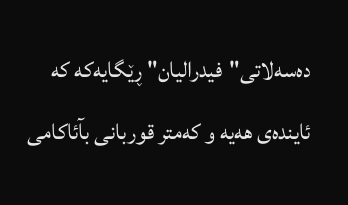ده‌سه‌لاتى"فیدرالیان" ڕێگایه‌که‌ که‌ ئاینده‌ى هه‌یه‌ و که‌متر قوربانى بآئاکامى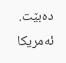ده‌بێت. ئه‌مریکا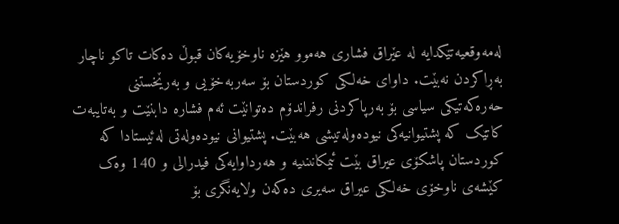له‌مه‌وقعیه‌تێکدایه‌ له‌ عێراق فشارى هه‌موو هێزه‌ ناوخۆیه‌کان قبوڵ ده‌کات تاکو ناچار به‌ڕاکردن نه‌بێت. داواى خه‌لکى کوردستان بۆ سه‌ربه‌خۆیى و به‌رێخستنى حه‌ره‌که‌تیکى سیاسى بۆ به‌رپاکردنى رفراندۆم ده‌توانێت ئه‌م فشاره‌ دابنێت و به‌تایبه‌ت کاتێک که‌ پشتیوانیه‌کى نیوده‌وله‌تیشى هه‌بێت. پشتیوانى نیوده‌وله‌تى له‌ئیستادا که‌ کوردستان پاشکۆى عیراق بێت ئیمکانىنىیه‌ و هه‌رداوایه‌کى فیدرالى و 140 وه‌ک کێشه‌ى ناوخۆى خه‌لکى عیراق سه‌یرى ده‌که‌ن ولایه‌نگرى بۆ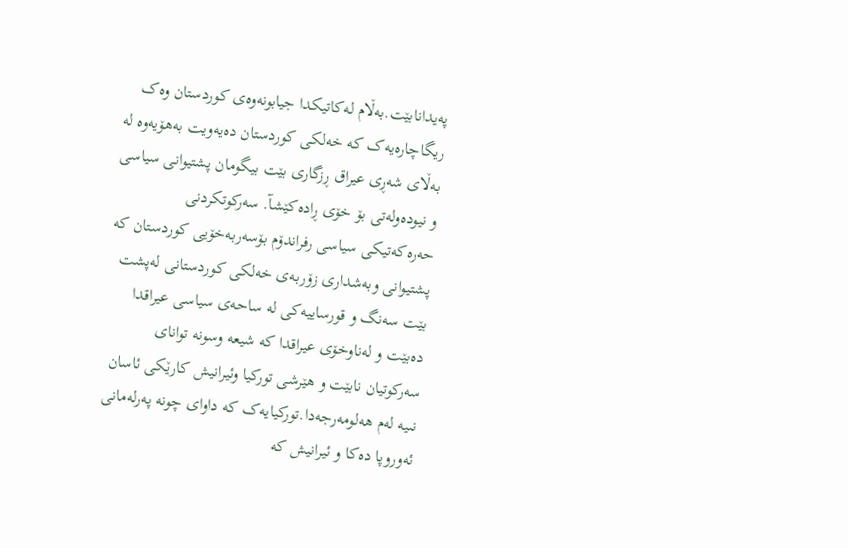په‌یدانابێت.به‌ڵام له‌کاتیکدا جیابونه‌وه‌ى کوردستان وه‌ک ریگاچاره‌یه‌ک که‌ خه‌لکى کوردستان ده‌یه‌ویت به‌هۆیه‌وه‌ له‌ به‌ڵاى شه‌ڕى عیراق ڕزگارى بێت بیگومان پشتیوانى سیاسى و نیوده‌وله‌تى بۆ خۆى ڕاده‌کێشآ. سه‌رکوتکردنى حه‌ره‌که‌تیکى سیاسى رفراندۆم بۆسه‌ربه‌خۆیى کوردستان که‌ پشتیوانى وبه‌شدارى زۆربه‌ى خه‌لکى کوردستانى له‌پشت بێت سه‌نگ و قورساییه‌کى له‌ ساحه‌ى سیاسى عیراقدا ده‌بێت و له‌ناوخۆى عیراقدا که‌ شیعه‌ وسونه‌ تواناى سه‌رکوتیان نابێت و هێرشى تورکیا وئیرانیش کارێکى ئاسان نىیه‌ له‌م هه‌لومه‌رجه‌دا.تورکیایه‌ک که‌ داواى چونه‌ په‌رله‌مانى ئه‌وروپا ده‌کا و ئیرانیش که‌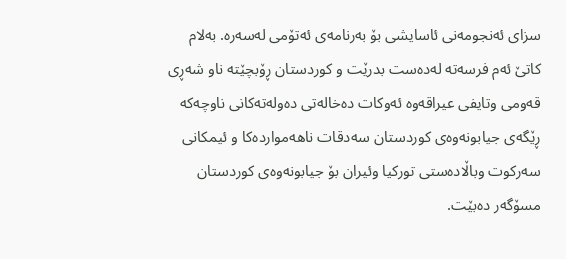سزاى ئه‌نجومه‌نى ئاسایشى بۆ به‌رنامه‌ى ئه‌تۆمى له‌سه‌ره‌. به‌لام کاتێ ئه‌م فرسه‌ته‌ له‌ده‌ست بدرێت و کوردستان ڕۆبچێته‌ ناو شه‌ڕى قه‌ومى وتایفى عیراقه‌وه‌ ئه‌وکات ده‌خاله‌تى ده‌وله‌ته‌کانى ناوچه‌که‌ ڕێگه‌ى جیابونه‌وه‌ى کوردستان سه‌دقات ناهه‌موارده‌کا و ئیمکانى سه‌رکوت وباڵاده‌ستى تورکیا وئیران بۆ جیابونه‌وه‌ى کوردستان مسۆگه‌ر ده‌بێت.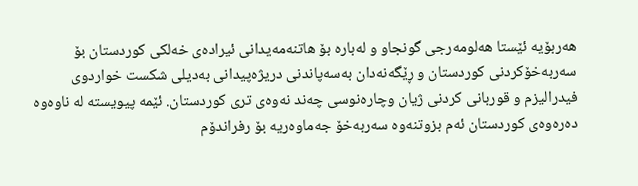هه‌ربۆیه‌ ئێستا هه‌لومه‌رجى گونجاو و له‌باره‌ بۆ هاتنه‌مه‌یدانى ئیراده‌ى خه‌لکى کوردستان بۆ سه‌ربه‌خۆکردنى کوردستان و ڕێگه‌نه‌دان به‌سه‌پاندنى دریژه‌پیدانى به‌دیلى شکست خواردوى فیدرالیزم و قوربانى کردنى ژیان وچاره‌نوسى چه‌ند نه‌وه‌ى ترى کوردستان. ئێمه‌ پیویسته‌ له‌ ناوه‌وه‌ ده‌ره‌وه‌ى کوردستان ئه‌م بزوتنه‌وه‌ سه‌ربه‌خۆ جه‌ماوه‌ریه‌ بۆ رفراندۆم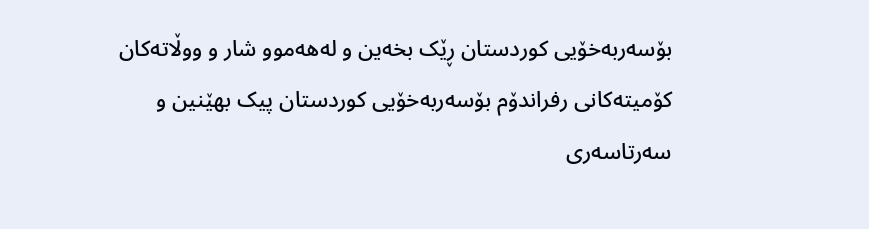بۆسه‌ربه‌خۆیى کوردستان ڕێک بخه‌ین و له‌هه‌موو شار و ووڵاته‌کان کۆمیته‌کانى رفراندۆم بۆسه‌ربه‌خۆیى کوردستان پیک بهێنین و سه‌رتاسه‌رى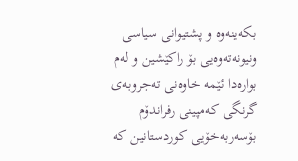بکه‌ینه‌وه‌ و پشتیوانى سیاسى ونیونه‌ته‌وه‌یى بۆ راکێشین و له‌م بواره‌دا ئێمه‌ خاوه‌نى ته‌جروبه‌ی گرنگى که‌مپینى رفراندۆم بۆسه‌ربه‌خۆیى کوردستانین که‌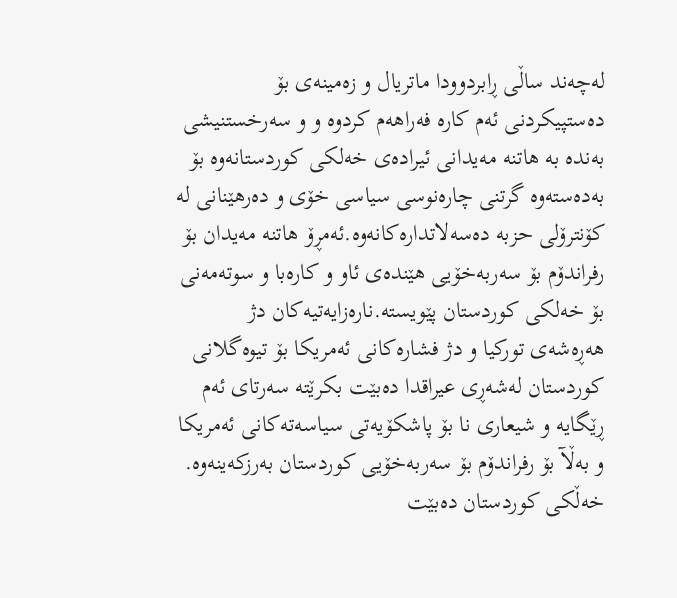له‌چه‌ند ساڵى ڕابردوودا ماتریال و زه‌مینه‌ى بۆ ده‌ستپیکردنى ئه‌م کاره‌ فه‌راهه‌م کردوه‌ و و سه‌رخستنیشى به‌نده‌ به‌ هاتنه‌ مه‌یدانى ئیراده‌ى خه‌لکى کوردستانه‌وه‌ بۆ به‌ده‌سته‌وه‌ گرتنى چاره‌نوسى سیاسى خۆى و ده‌رهێنانى له‌ کۆنترۆلى حزبه‌ ده‌سه‌لاتداره‌کانه‌وه‌.ئه‌مڕۆ هاتنه‌ مه‌یدان بۆ رفراندۆم بۆ سه‌ربه‌خۆیى هێنده‌ى ئاو و کاره‌با و سوته‌مه‌نى بۆ خه‌لکى کوردستان پێویسته‌.ناره‌زایه‌تیه‌کان دژ هه‌ڕه‌شه‌ى تورکیا و دژ فشاره‌کانى ئه‌مریکا بۆ تیوه‌گلانى کوردستان له‌شه‌ڕى عیراقدا ده‌بێت بکرێته‌ سه‌رتاى ئه‌م ڕێگایه‌ و شیعارى نا بۆ پاشکۆیه‌تى سیاسه‌ته‌کانى ئه‌مریکا و به‌ڵآ بۆ رفراندۆم بۆ سه‌ربه‌خۆیى کوردستان به‌رزکه‌ینه‌وه‌. خه‌ڵکى کوردستان ده‌بێت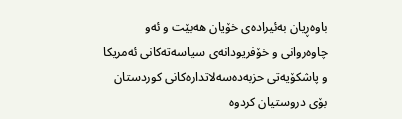باوه‌ڕیان به‌ئیراده‌ى خۆیان هه‌بێت و ئه‌و چاوه‌روانى و خۆفریودانه‌ى سیاسه‌ته‌کانى ئه‌مریکا و پاشکۆیه‌تى حزبه‌ده‌سه‌لاتداره‌کانى کوردستان بۆى دروستیان کردوه‌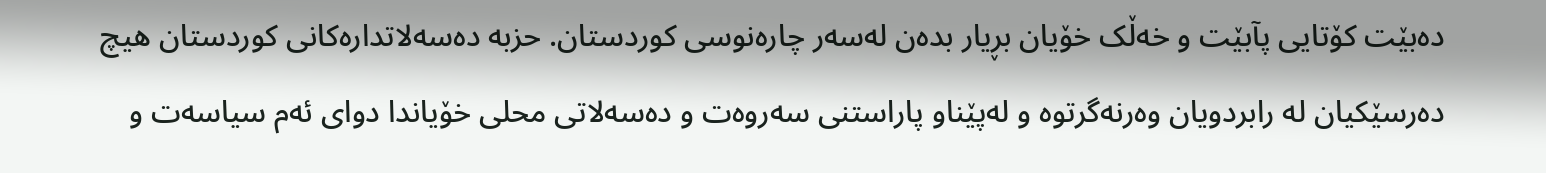ده‌بێت کۆتایى پآبێت و خه‌ڵک خۆیان بڕیار بده‌ن له‌سه‌ر چاره‌نوسى کوردستان. حزبه‌ ده‌سه‌لاتداره‌کانى کوردستان هیچ ده‌رسێکیان له‌ رابردویان وه‌رنه‌گرتوه‌ و له‌پێناو پاراستنى سه‌روه‌ت و ده‌سه‌لاتى محلى خۆیاندا دواى ئه‌م سیاسه‌ت و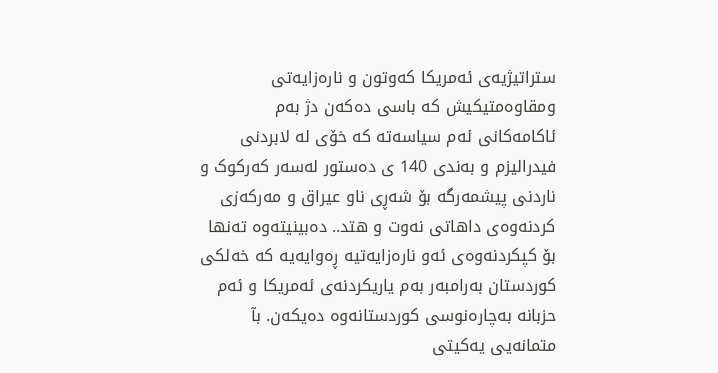ستراتیژیه‌ى ئه‌مریکا که‌وتون و ناره‌زایه‌تى ومقاوه‌متیکیش که‌ باسى ده‌که‌ن دژ به‌م ئاکامه‌کانى ئه‌م سیاسه‌ته‌ که‌ خۆى له‌ لابردنى فیدرالیزم و به‌ندى 140 ى ده‌ستور له‌سه‌ر که‌رکوک و ناردنى پیشمه‌رگه‌ بۆ شه‌ڕى ناو عیراق و مه‌رکه‌زى کردنه‌وه‌ى داهاتى نه‌وت و هتد.. ده‌بینیته‌وه‌ ته‌نها بۆ کپکردنه‌وه‌ى ئه‌و ناره‌زایه‌تیه‌ ڕه‌وایه‌یه‌ که‌ خه‌لکى کوردستان به‌رامبه‌ر به‌م یاریکردنه‌ى ئه‌مریکا و ئه‌م حزبانه‌ به‌چاره‌نوسى کوردستانه‌وه‌ ده‌یکه‌ن. بآ متمانه‌یى یه‌کیتى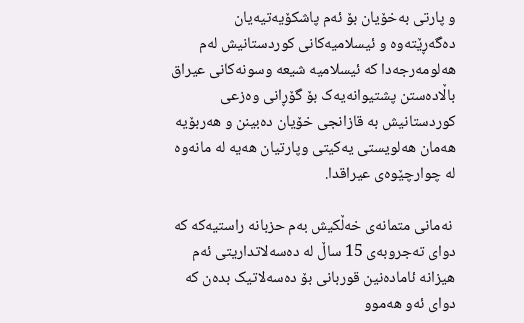و پارتى به‌خۆیان بۆ ئه‌م پاشکۆیه‌تیه‌یان ده‌گه‌ڕێته‌وه‌ و ئیسلامیه‌کانى کوردستانیش له‌م هه‌لومه‌رجه‌دا که‌ ئیسلامیه‌ شیعه‌ وسونه‌کانى عیراق باڵاده‌ستن پشتیوانه‌یه‌ک بۆ گۆڕانى وه‌زعى کوردستانیش به‌ قازانجى خۆیان ده‌بینن و هه‌ربۆیه‌ هه‌مان هه‌لویستى یه‌کیتى وپارتیان هه‌یه‌ له‌ مانه‌وه‌ له‌ چوارچێوه‌ى عیراقدا.

 نه‌مانى متمانه‌ى خه‌ڵکیش به‌م حزبانه‌ راستیه‌که‌ که‌ دواى ته‌جروبه‌ى 15 ساڵ له‌ ده‌سه‌لاتداریتى ئه‌م هیزانه‌ ئاماده‌نین قوربانى بۆ ده‌سه‌لاتیک بده‌ن که‌ دواى ئه‌و هه‌موو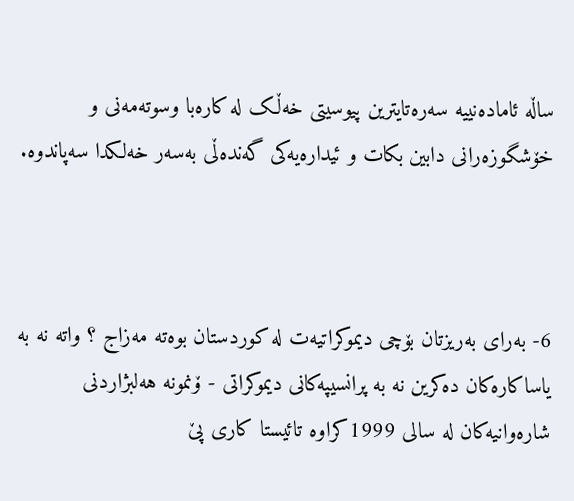ساڵه‌ ئاماده‌نییه‌ سه‌ره‌تایترین پیوسیتى خه‌ڵک له‌ کاره‌با وسوته‌مه‌نى و خۆشگوزه‌رانى دابین بکات و ئیداره‌یه‌کى گه‌نده‌ڵى به‌سه‌ر خه‌لکدا سه‌پاندوه‌.



6- به‌راى به‌ریزتان بۆچى دیموکراتیه‌ت له‌ کوردستان بوه‌ته‌ مه‌زاج ؟ واته‌ نه‌ به‌ یاساکاره‌کان ده‌کرین نه‌ به‌ پرانسیپه‌کانى دیموکراتى - ۆنمونه‌ هه‌لبژاردنى شاره‌وانیه‌کان له‌ سالى 1999کراوه‌ تائیستا کارى پێ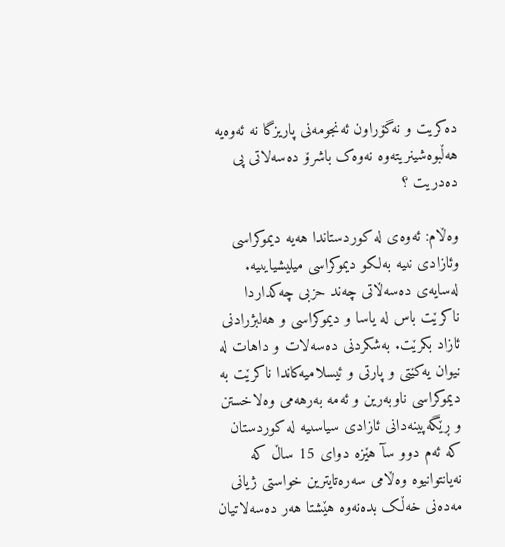ده‌کریت و نه‌گۆراون ئه‌نجومه‌نى پاریزگا نه‌ ئه‌وه‌یه‌ هه‌ڵبوه‌شینریته‌وه‌ نه‌وه‌ک باشرۆ ده‌سه‌لاتى پى ده‌دریت ؟

وه‌ڵام: ئه‌وه‌ى له‌ کوردستاندا هه‌یه‌ دیموکراسى وئازادى نىیه‌ به‌لکو دیموکراسى میلیشیایىیه‌. له‌سایه‌ى ده‌سه‌ڵاتى چه‌ند حزبی چه‌کداردا ناکرێت باس له‌ یاسا و دیموکراسى و هه‌لبژرادنى ئازاد بکرێت. به‌شکردنى ده‌سه‌لات و داهات له‌ نیوان یه‌کێتى و پارتى و ئیسلامیه‌کاندا ناکرێت به‌ دیموکراسى ناوبه‌رین و ئه‌مه‌ به‌رهه‌مى وه‌لاخستن و ڕێگه‌پینه‌دانى ئازادى سیاسىیه‌ له‌ کوردستان که‌ ئه‌م دوو سآ هێزه‌ دواى 15 ساڵ که‌ نه‌یانتوانیوه‌ وه‌ڵامى سه‌ره‌تایترین خواستى ژیانى مه‌ده‌نى خه‌ڵک بده‌نه‌وه‌ هێشتا هه‌ر ده‌سه‌لاتیان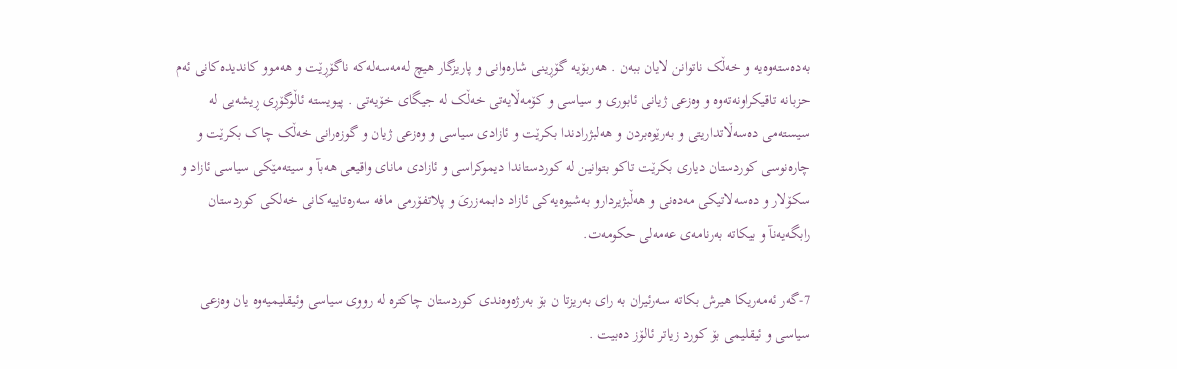به‌ده‌سته‌وه‌یه‌ و خه‌ڵک ناتوانن لایان ببه‌ن . هه‌ربۆیه‌ گۆڕینى شاره‌وانى و پاریزگار هیچ له‌مه‌سه‌له‌که‌ ناگۆڕێت و هه‌موو کاندیده‌کانى ئه‌م حزبانه‌ تاقیکراونه‌ته‌وه‌ و وه‌زعى ژیانى ئابورى و سیاسى و کۆمه‌ڵایه‌تى خه‌ڵک له‌ جیگاى خۆیه‌تى . پیویسته‌ ئاڵوگۆڕى ڕیشه‌یى له‌ سیسته‌مى ده‌سه‌ڵاتداریتى و به‌رێوه‌بردن و هه‌لبژرادندا بکرێت و ئازادى سیاسى و وه‌زعى ژیان و گوزه‌رانى خه‌ڵک چاک بکرێت و چاره‌نوسى کوردستان دیاری بکرێت تاکو بتوانین له‌ کوردستاندا دیموکراسى و ئازادى ماناى واقیعى هه‌بآ و سیته‌مێکى سیاسى ئازاد و سکۆلار و ده‌سه‌لاتیکى مه‌ده‌نى و هه‌ڵبژیردارو به‌شیوه‌یه‌کى ئازاد دابمه‌زرىَ و پلاتفۆرمى مافه‌ سه‌ره‌تاییه‌کانى خه‌لکى کوردستان رابگه‌یه‌نآ و بیکاته‌ به‌رنامه‌ى عه‌مه‌لى حکومه‌ت.

7-گه‌ر ئه‌مه‌ریکا هیرش بکاته‌ سه‌رئیران به‌ راى به‌ریزتا ن بۆ به‌رژه‌‌وه‌ندى کوردستان چاکتره‌ له‌ رووى سیاسى وئیقلیمیه‌وه‌ یان وه‌زعى سیاسى و ئیقلیمى بۆ کورد زیاتر ئالۆز ده‌بیت .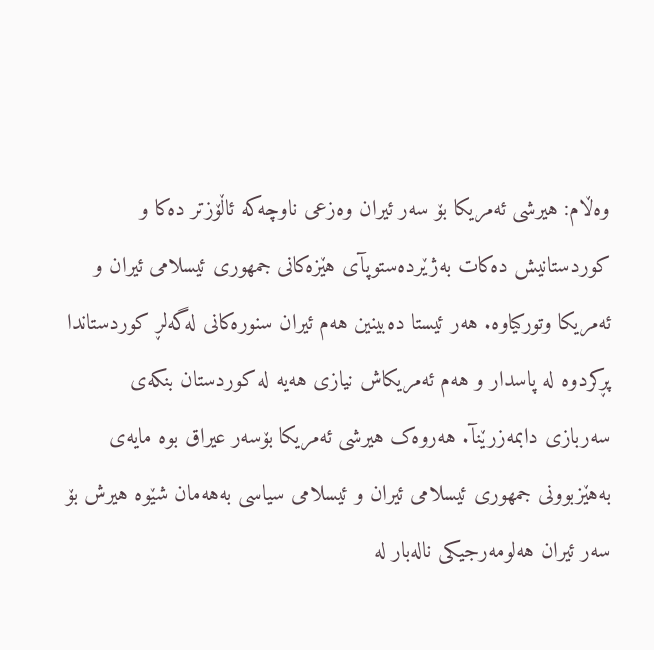وه‌ڵام: هیرشى ئه‌مریکا بۆ سه‌ر ئیران وه‌زعى ناوچه‌که‌ ئاڵۆزتر ده‌کا و کوردستانیش ده‌کات به‌ژێرده‌ستوپآى هێزه‌کانى جمهورى ئیسلامى ئیران و ئه‌مریکا وتورکیاوه‌. هه‌ر ئیستا ده‌بینین هه‌م ئیران سنوره‌کانى له‌گه‌لڕ کوردستاندا پڕکردوه‌ له‌ پاسدار و هه‌م ئه‌مریکاش نیازى هه‌یه‌ له‌ کوردستان بنکه‌ى سه‌ربازى دابمه‌زرێنآ. هه‌روه‌ک هیرشى ئه‌مریکا بۆسه‌ر عیراق بوه‌ مایه‌ى به‌هێزبوونى جمهورى ئیسلامى ئیران و ئیسلامى سیاسى به‌هه‌مان شێوه‌ هیرش بۆ سه‌ر ئیران هه‌لومه‌رجیکى ناله‌بار له‌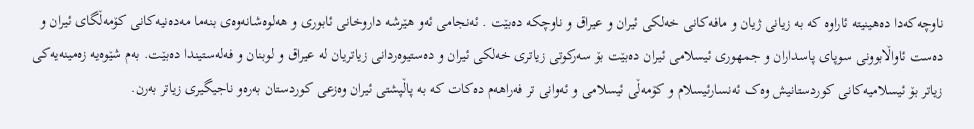ناوچه‌که‌دا ده‌هینیته‌ ئاراوه‌ که‌ به‌ زیانى ژیان و مافه‌کانى خه‌لکى ئیران و عیراق و ناوچکه‌ ده‌بێت . ئه‌نجامى ئه‌و هێرشه‌ داروخانى ئابورى و هه‌لوه‌شانه‌وه‌ى بنه‌ما مه‌ده‌نیه‌کانى کۆمه‌ڵگاى ئیران و ده‌ست ئاواڵابوونى سوپاى پاسداران و جمهورى ئیسلامى ئیران ده‌بێت بۆ سه‌رکوتى زیاترى خه‌لکى ئیران و ده‌ستیوه‌ردانى زیاتریان له‌ عیراق و لوبنان و فه‌له‌ستیندا ده‌بێت. به‌م شێوه‌یه‌ زه‌مینه‌یه‌کى زیاتر بۆ ئیسلامیه‌کانى کوردستانیش وه‌ک ئه‌نسارئیسلام و کۆمه‌ڵى ئیسلامى و ئه‌وانى تر فه‌راهه‌م ده‌کات که‌ به‌ پاڵپشتى ئیران وه‌زعى کوردستان به‌ره‌و ناجیگیرى زیاتر به‌رن.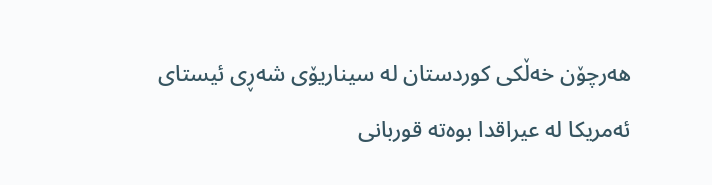هه‌رچۆن خه‌ڵکى کوردستان له‌ سیناریۆى شه‌ڕى ئیستاى ئه‌مریکا له‌ عیراقدا بوه‌ته‌ قوربانى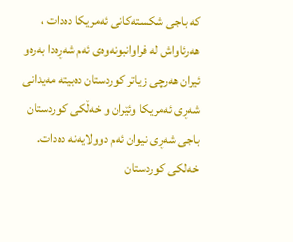که‌ باجى شکسته‌کانى ئه‌مریکا ده‌دات ، هه‌رئاواش له‌ فراوانبونه‌وه‌ى ئه‌م شه‌ڕه‌دا به‌ره‌و ئیران هه‌رچى زیاتر کوردستان ده‌بیته‌ مه‌یدانى شه‌ڕى ئه‌مریکا وئێران و خه‌ڵکى کوردستان باجى شه‌ڕى نیوان ئه‌م دوولایه‌نه‌ ده‌دات. خه‌لکى کوردستان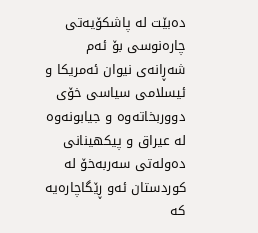ده‌بێت له‌ پاشکۆیه‌تى چاره‌نوسى بۆ ئه‌م شه‌ڕانه‌ى نیوان ئه‌مریکا و ئیسلامى سیاسى خۆى دووربخاته‌وه‌ و جیابونه‌وه‌ له‌ عیراق و پیکهینانى ده‌وله‌تى سه‌ربه‌خۆ له‌ کوردستان ئه‌و ڕێگاچاره‌یه‌ که‌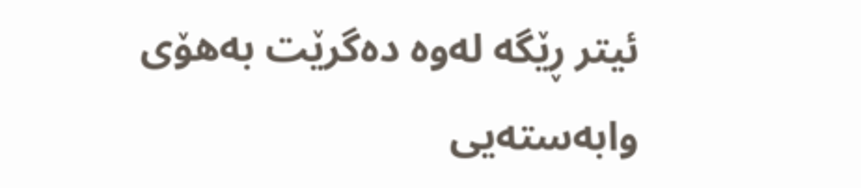ئیتر ڕێگه‌ له‌وه‌ ده‌گرێت به‌هۆى وابه‌سته‌یى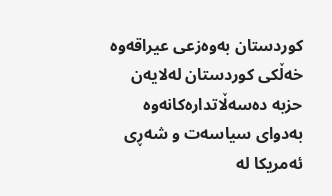کوردستان به‌وه‌زعى عیراقه‌وه‌ خه‌ڵکى کوردستان له‌لایه‌ن حزبه‌ ده‌سه‌ڵاتداره‌کانه‌وه‌ به‌دواى سیاسه‌ت و شه‌ڕى ئه‌مریکا له‌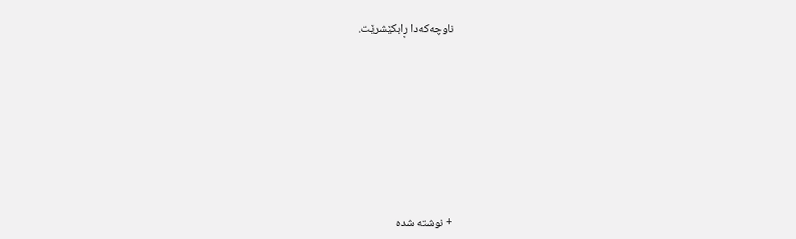ناوچه‌که‌دا ڕابکێشرێت.









+ نوشته شده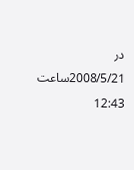در  2008/5/21ساعت 12:43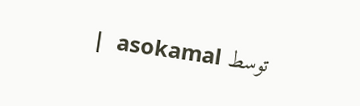توسط asokamal  |